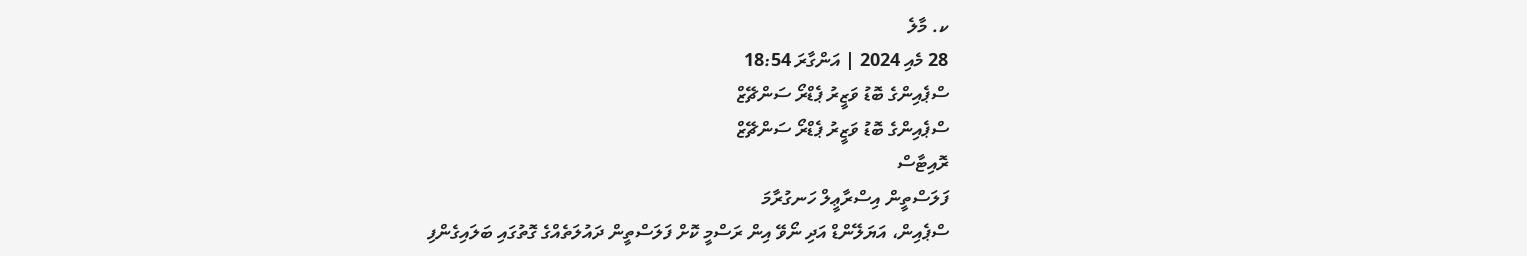ކ. މާލެ
28 މެއި 2024 | އަންގާރަ 18:54
ސްޕެއިންގެ ބޮޑު ވަޒީރު ޕެޑްރޯ ސަންޗޭޒް
ސްޕެއިންގެ ބޮޑު ވަޒީރު ޕެޑްރޯ ސަންޗޭޒް
ރޮއިޓާސް
ފަލަސްތީން އިސްރާޢީލް ހަނގުރާމަ
ސްޕެއިން، އަޔަލޭންޑް އަދި ނޯވޭ އިން ރަސްމީ ކޮށް ފަލަސްތީން ދައުލަތެއްގެ ގޮތުގައި ބަލައިގެންފި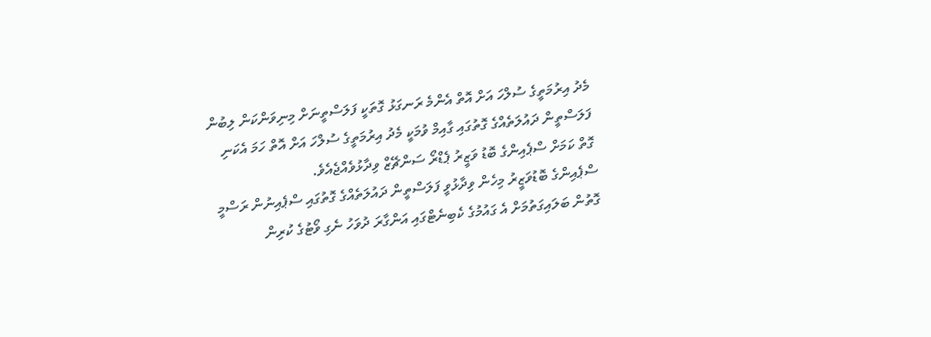މެދު އިރުމަތީގެ ސުލްހަ އަށް އޮތް އެންމެ ރަނގަޅު ގޮތަކީ ފަލަސްތީނަށް މިނިވަންކަން ލިބުން
ފަލަސްތީން ދައުލަތެއްގެ ގޮތުގައި ގާއިމް ވުމަކީ މެދު އިރުމަތީގެ ސުލްހަ އަށް އޮތް ހަމަ އެކަނި ގޮތް ކަމަށް ސްޕެއިންގެ ބޮޑު ވަޒީރު ޕެޑްރޯ ސަންޗޭޒް ވިދާޅުވެއްޖެއެވެ.
ސްޕެއިންގެ ބޮޑުވަޒީރު މިހެން ވިދާޅުވީ ފަލަސްތީން ދައުލަތެއްގެ ގޮތުގައި ސްޕެއިނުން ރަސްމީ ގޮތުން ބަލައިގަތުމަށް އެ ގައުމުގެ ކެބިނެޓްގައި އަންގާރަ ދުވަހު ނެގި ވޯޓުގެ ކުރިން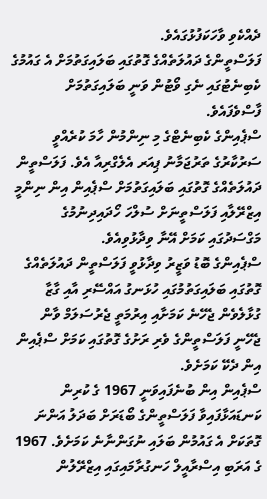ދެއްކެވި ވާހަކަފުޅުގައެވެ.
ފަލަސްތީންގެ ދައުލަތެއްގެ ގޮތުގައި ބަލައިގަތުމަށް އެ ގައުމުގެ ކެބިނެޓުގައި ނެގި ވޯޓުން ވަނީ ބަލައިގަތުމަށް ފާސްވެފައެވެ.
ސްޕެއިންގެ ކެބިނެޓްގެ މި ނިންމުން ހާމަ ކުރެއްވީ ސަރުކާރުގެ ތަރުޖަމާނު ޕިއަރ އެލެގްރިއާ އެވެ. ފަލަސްތީން ދައުލަތެއްގެ ގޮތުގައި ބަލައިގަތުމަށް ސްޕެއިން އިން ނިންމީ އިޒްރޭލާއި ފަލަސްތީނަށް ސުލްހަ ހޯދައިދިނުމުގެ މަގްސަދުގައި ކަމަށް އޭނާ ވިދާޅުވިއެވެ.
ސްޕެއިންގެ ބޮޑު ވަޒީރު ވިދާޅުވީ ފަލަސްތީން ދައުލަތެއްގެ ގޮތުގައި ބަލައިގަތުމުގައި ހުޅަނގު އައްސޭރި އާއި ގާޒާ ގުޅާލެވެން ޖެހޭނެ ކަމަށާއި އިރުމަތީ ޖެރުސަލަމް ވާން ޖެހޭނީ ފަލަސްތީންގެ ވެރި ރަށުގެ ގޮތުގައި ކަމަށް ސްޕެއިން އިން ދެކޭ ކަމަށެވެ.
ސްޕެއިން އިން ބުނެފައިވަނީ 1967 ގެ ކުރިން ކަނޑައަޅާފައިވާ ފަލަސްތީންގެ ބޯޑަރަށް ބަދަލު އަންނަ ގޮތަކަށް އެ ގައުމުން ބަލައި ނުގަންނާނެ ކަމަށެވެ. 1967 ގެ އަރަބި އިސްރާއީލް ހަނގުރާމައިގައި އިޒްރޭލުން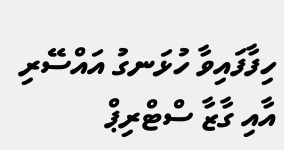ހިފާފައިވާ ހުޅަނގު އައްސޭރި އާއި ގާޒާ ސްޓްރިޕް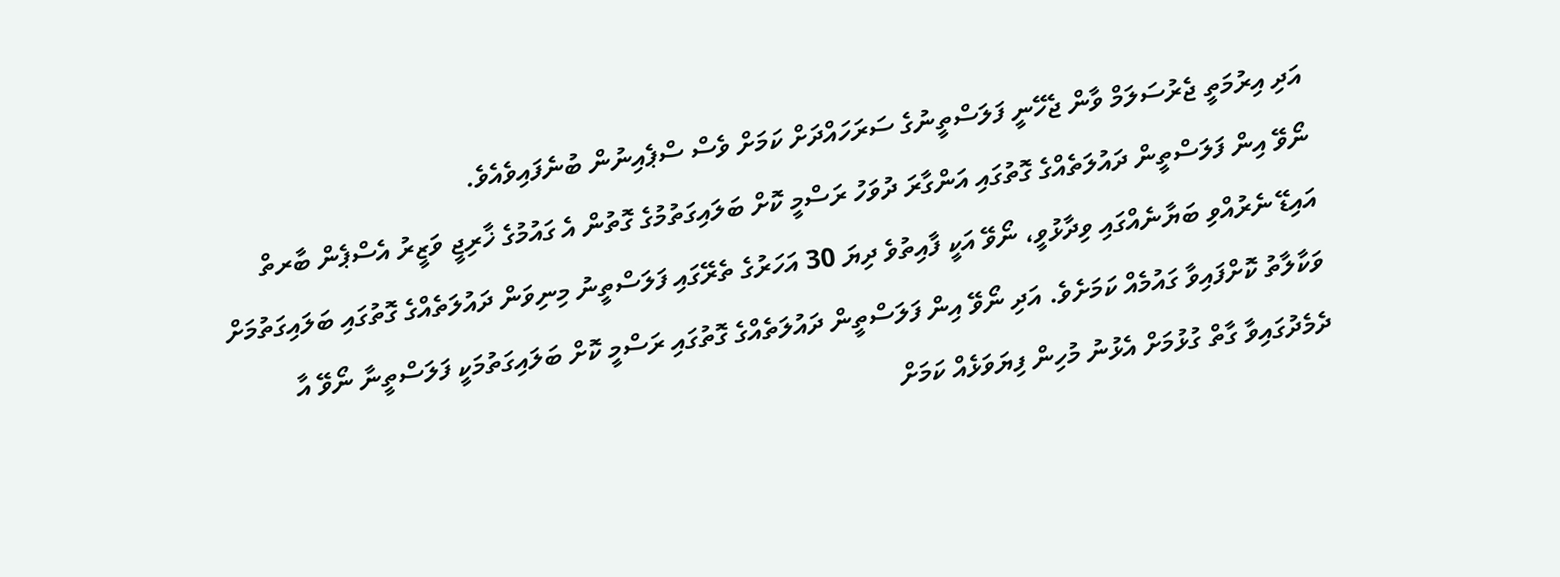އަދި އިރުމަތީ ޖެރުސަލަމް ވާން ޖެހޭނީ ފަލަސްތީނުގެ ސަރަހައްދަށް ކަމަށް ވެސް ސްޕެއިނުން ބުނެފައިވެއެވެ.
ނޯވޭ އިން ފަލަސްތީން ދައުލަތެއްގެ ގޮތުގައި އަންގާރަ ދުވަހު ރަސްމީ ކޮށް ބަލައިގަތުމުގެ ގޮތުން އެ ގައުމުގެ ޚާރިޖީ ވަޒީރު އެސްޕެން ބާރތް އައިޑޭ ނެރުއްވި ބަޔާނެއްގައި ވިދާޅުވީ، ނޯވޭ އަކީ ފާއިތުވެ ދިޔަ 30 އަހަރުގެ ތެރޭގައި ފަލަސްތީނު މިނިވަން ދައުލަތެއްގެ ގޮތުގައި ބަލައިގަތުމަށް ވަކާލާތު ކޮށްފައިވާ ގައުމެއް ކަމަށެވެ. އަދި ނޯވޭ އިން ފަލަސްތީން ދައުލަތެއްގެ ގޮތުގައި ރަސްމީ ކޮށް ބަލައިގަތުމަކީ ފަލަސްތީނާ ނޯވޭ އާ ދެމެދުގައިވާ ގާތް ގުޅުމަށް އެޅުނު މުހިން ފިޔަވަޅެއް ކަމަށް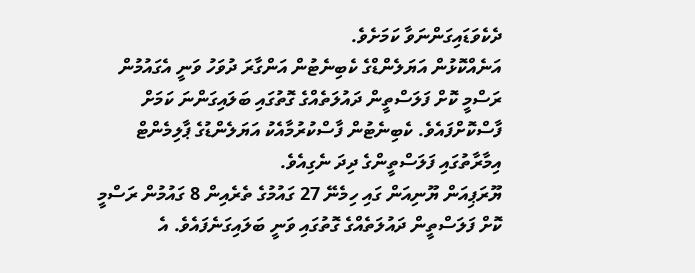ދެކެވަޑައިގަންނަވާ ކަމަށެވެ.
އަނެއްކޮޅުން އަޔަލެންޑްގެ ކެބިނެޓުން އަންގާރަ ދުވަހު ވަނީ އެގައުމުން ރަސްމީ ކޮށް ފަލަސްތީން ދައުލަތެއްގެ ގޮތުގައި ބަލައިގަންނަ ކަމަށް ފާސްކޮށްފައެވެ. ކެބިނެޓުން ފާސްކުރުމާއެކު އަޔަލެންޑުގެ ޕާލިމެންޓް އިމާރާތުގައި ފަލަސްތީންގެ ދިދަ ނެގިއެވެ.
ޔޫރަޕިއަން ޔޫނިއަން ގައި ހިމެނޭ 27 ގައުމުގެ ތެރެއިން 8 ގައުމުން ރަސްމީ ކޮށް ފަލަސްތީން ދައުލަތެއްގެ ގޮތުގައި ވަނީ ބަލައިގަނެފައެވެ. އެ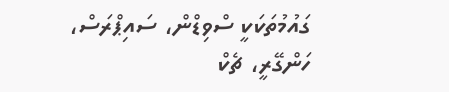ގައުމުތަކަކީ ސްވިޑްން، ސައިޕްރަސް، ހަންގޭރީ، ޗެކް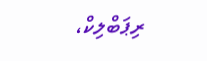ރިޕަބްލިކް،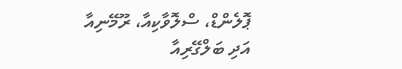ޕޮލެންޑް، ސްލޮވާކިއާ، ރޫމޭނިއާ އަދި ބަލްގޭރިއާ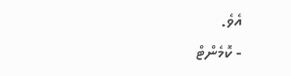އެވެ.
- ކޮމެންޓް